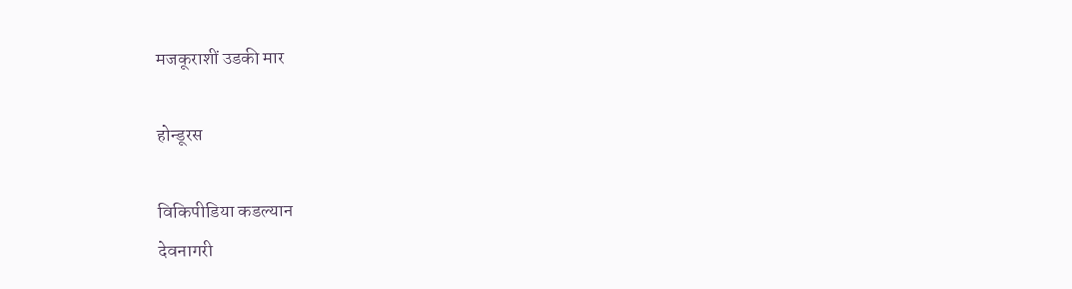मजकूराशीं उडकी मार

होन्डूरस

विकिपीडिया कडल्यान
देवनागरी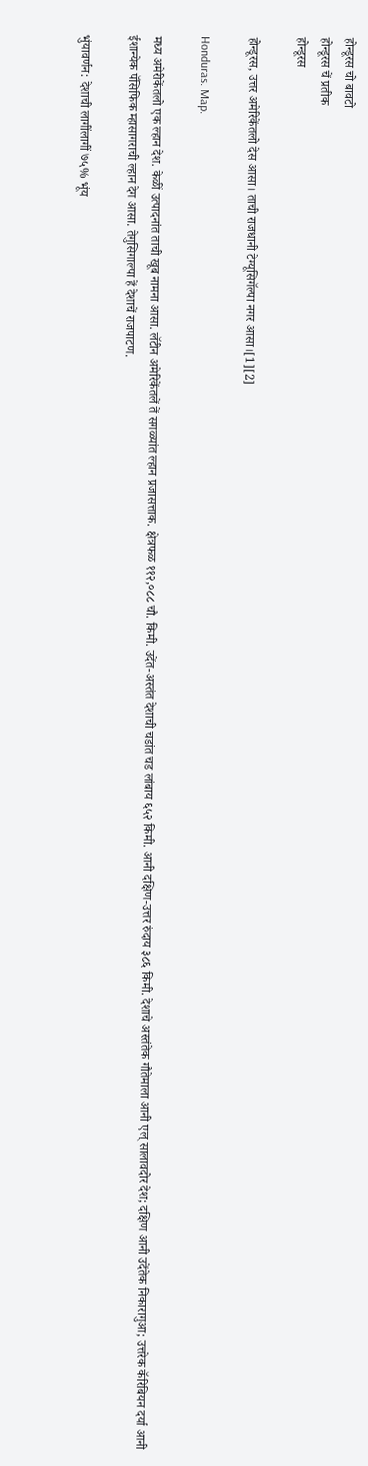होन्डूरस चो बावटो
होन्डूरस चें प्रतीक
होन्डूरस

होन्डूरस, उत्तर अमेरिकेंतलो देस आसा। ताची राजधानी टेग्यूसिगॅल्पा नगर आसा।[1][2]

Honduras. Map.

मध्य अमेरीकेंतलो एक ल्हान देश. केळीं उत्पादनांत ताची खूब नामना आसा. लॅटीन अमेरिकेंतलें तें सगळ्यांत ल्हान प्रजासत्ताक. क्षेत्रफळ ११२,०८८ चौ. किमी. उदेंत-अस्तंत देशाची चडांत चड लांबाय ६५२ किमी. आनी दक्षिण-उत्तर रुंदाय ३८६ किमी. देशाचे अस्तंतेक गौतेमाला आनी एल्‌ सालावदोर देश; दक्षिण आनी उदेंतेक निकारागुआ; उत्तरेक कॅरिबियन दर्या आनी ईशान्येक पॅसिफिक म्हासागराची ल्हान देग आसा. तेगुसिगाल्पा हें देशाचें राजपाटण.

भुंयावर्णन: देशाची लागींलागीं ७५% भूंय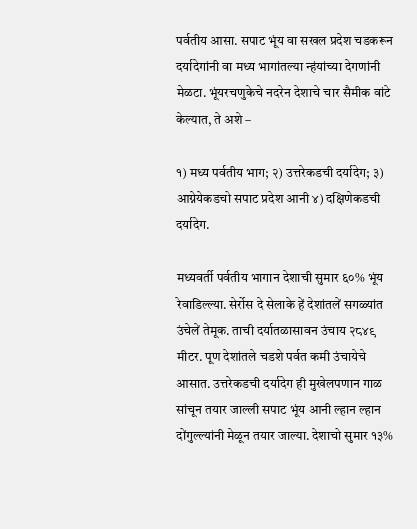पर्वतीय आसा. सपाट भूंय वा सखल प्रदेश चडकरून दर्यादेगांनी वा मध्य भागांतल्या न्हंयांच्या देगणांनी मेळटा. भूंयरचणुकेचे नदरेन देशाचे चार सैमीक वांटे केल्यात, ते अशे –

१) मध्य पर्वतीय भाग; २) उत्तरेकडची दर्यादेग; ३) आग्नेयेकडचो सपाट प्रदेश आनी ४) दक्षिणेकडची दर्यादेग.

मध्यवर्ती पर्वतीय भागान देशाची सुमार ६०% भूंय रेवाडिल्ल्या. सेर्रोस दे सेलाके हें देशांतलें सगळ्यांत उंचेलें तेमूक. ताची दर्यातळासावन उंचाय २८४९ मीटर. पूण देशांतले चडशे पर्वत कमी उंचायेचे आसात. उत्तरेकडची दर्यादेग ही मुखेलपणान गाळ सांचून तयार जाल्ली सपाट भूंय आनी ल्हान ल्हान दोंगुल्ल्यांनी मेळून तयार जाल्या. देशाचो सुमार १३%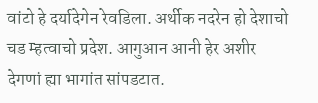वांटो हे दर्यादेगेन रेवडिला. अर्थीक नदरेन हो देशाचो चड म्हत्वाचो प्रदेश. आगुआन आनी हेर अशीर देगणां ह्या भागांत सांपडटात.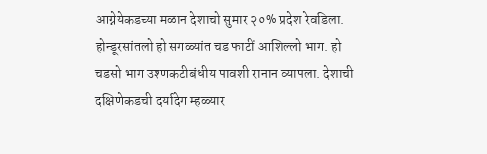आग्नेयेकडच्या मळान देशाचो सुमार २०% प्रदेश रेवडिला. होन्डूरसांतलो हो सगळ्यांत चड फाटीं आशिल्लो भाग. हो चडसो भाग उश्णकटीबंधीय पावशी रानान व्यापला. देशाची दक्षिणेकडची दर्यादेग म्हळ्यार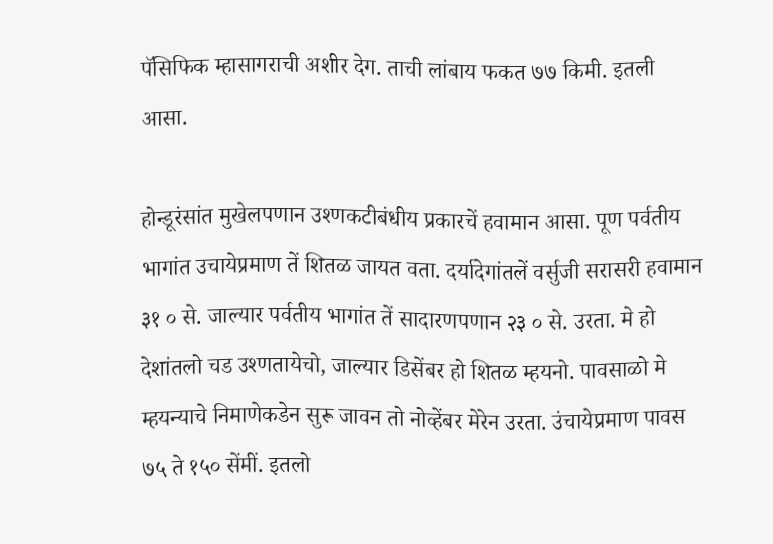पॅसिफिक म्हासागराची अशीर देग. ताची लांबाय फकत ७७ किमी. इतली आसा.

होन्डूरंसांत मुखेलपणान उश्णकटीबंधीय प्रकारचें हवामान आसा. पूण पर्वतीय भागांत उचायेप्रमाण तें शितळ जायत वता. दर्यादेगांतलें वर्सुजी सरासरी हवामान ३१ ० से. जाल्यार पर्वतीय भागांत तें सादारणपणान २३ ० से. उरता. मे हो देशांतलो चड उश्णतायेचो, जाल्यार डिसेंबर हो शितळ म्हयनो. पावसाळो मे म्हयन्याचे निमाणेकडेन सुरू जावन तो नोव्हेंबर मेरेन उरता. उंचायेप्रमाण पावस ७५ ते १५० सेंमीं. इतलो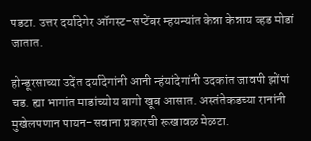पडटा. उत्तर दर्यादेगेर ऑगस्ट-सप्टेंबर म्हयन्यांत केन्ना केन्नाय व्हड मोडां जातात.

होन्डूरसाच्या उदेंत दर्यादेगांनी आनी न्हंयांदेगांनी उदकांत जावपी झोंपां चड. ह्या भागांत माडांच्योय बागो खूब आसात. अस्तंतेकडच्या रानांनी मुखेलपणान पायन-सवाना प्रकारची रूखावळ मेळटा.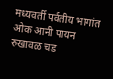मध्यवर्ती पर्वतीय भागांत ओक आनी पायन रुखावळ चड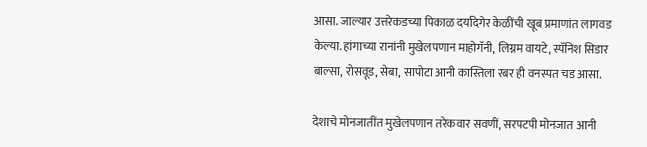आसा. जाल्यार उत्तरेकडच्या पिकाळ दर्यादेगेर केळींची खूब प्रमाणांत लागवड केल्या. हांगाच्या रानांनी मुखेलपणान माहोगॅनी, लिग्नम वायटे, स्पॅनिश सिडार बाल्सा, रोसवूड, सेबा, सापोटा आनी कास्तिला रबर ही वनस्पत चड आसा.

देशाचे मोनजातींत मुखेलपणान तरेकवार सवणीं, सरपटपी मोनजात आनी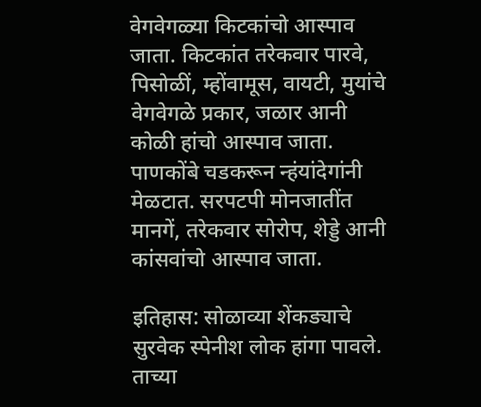वेगवेगळ्या किटकांचो आस्पाव जाता. किटकांत तरेकवार पारवे, पिसोळीं, म्होंवामूस, वायटी, मुयांचे वेगवेगळे प्रकार, जळार आनी कोळी हांचो आस्पाव जाता. पाणकोंबे चडकरून न्हंयांदेगांनी मेळटात. सरपटपी मोनजातींत मानगें, तरेकवार सोरोप, शेड्डे आनी कांसवांचो आस्पाव जाता.

इतिहास: सोळाव्या शेंकड्याचे सुरवेक स्पेनीश लोक हांगा पावले. ताच्या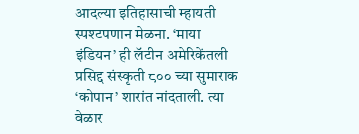आदल्या इतिहासाची म्हायती स्पश्टपणान मेळना. ‘माया इंडियन’ ही लॅटीन अमेरिकेंतली प्रसिद्द संस्कृती ८०० च्या सुमाराक ‘कोपान’ शारांत नांदताली. त्या वेळार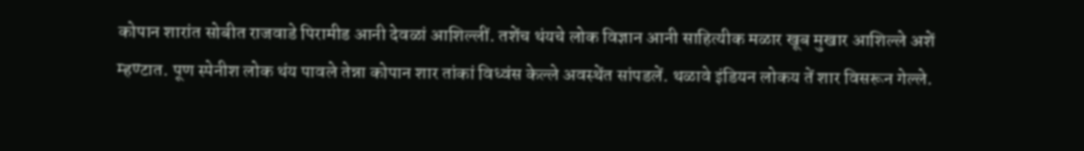कोपान शारांत सोबीत राजवाडे पिरामीड आनी देवळां आशिल्लीं. तशेंच थंयचे लोक विज्ञान आनी साहित्यीक मळार खूब मुखार आशिल्ले अशें म्हण्टात. पूण स्पेनीश लोक थंय पावले तेन्ना कोपान शार तांकां विध्वंस केल्ले अवस्थेंत सांपडलें. थळावे इंडियन लोकय तें शार विसरून गेल्ले.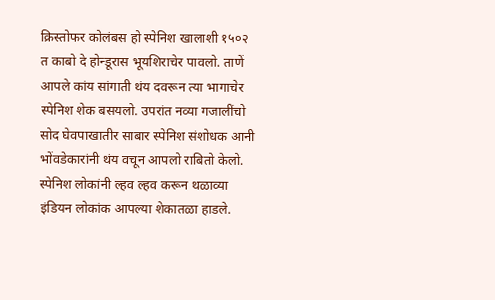क्रिस्तोफर कोलंबस हो स्पेनिश खालाशी १५०२ त काबो दे होन्डूरास भूयशिराचेर पावलो. ताणें आपले कांय सांगाती थंय दवरून त्या भागाचेर स्पेनिश शेक बसयलो. उपरांत नव्या गजालींचो सोद घेवपाखातीर साबार स्पेनिश संशोधक आनी भोंवडेकारांनी थंय वचून आपलो राबितो केलो. स्पेनिश लोकांनी ल्हव ल्हव करून थळाव्या इंडियन लोकांक आपल्या शेकातळा हाडले.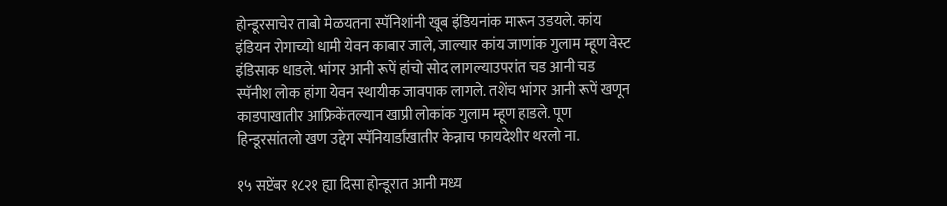होन्डूरसाचेर ताबो मेळयतना स्पॅनिशांनी खूब इंडियनांक मारून उडयले. कांय इंडियन रोगाच्यो धामी येवन काबार जाले, जाल्यार कांय जाणांक गुलाम म्हूण वेस्ट इंडिसाक धाडले. भांगर आनी रूपें हांचो सोद लागल्याउपरांत चड आनी चड स्पॅनीश लोक हांगा येवन स्थायीक जावपाक लागले. तशेंच भांगर आनी रूपें खणून काडपाखातीर आफ्रिकेंतल्यान खाप्री लोकांक गुलाम म्हूण हाडले. पूण हिन्डूरसांतलो खण उद्देग स्पॅनियार्डांखातीर केन्नाच फायदेशीर थरलो ना.

१५ सप्टेंबर १८२१ ह्या दिसा होन्डूरात आनी मध्य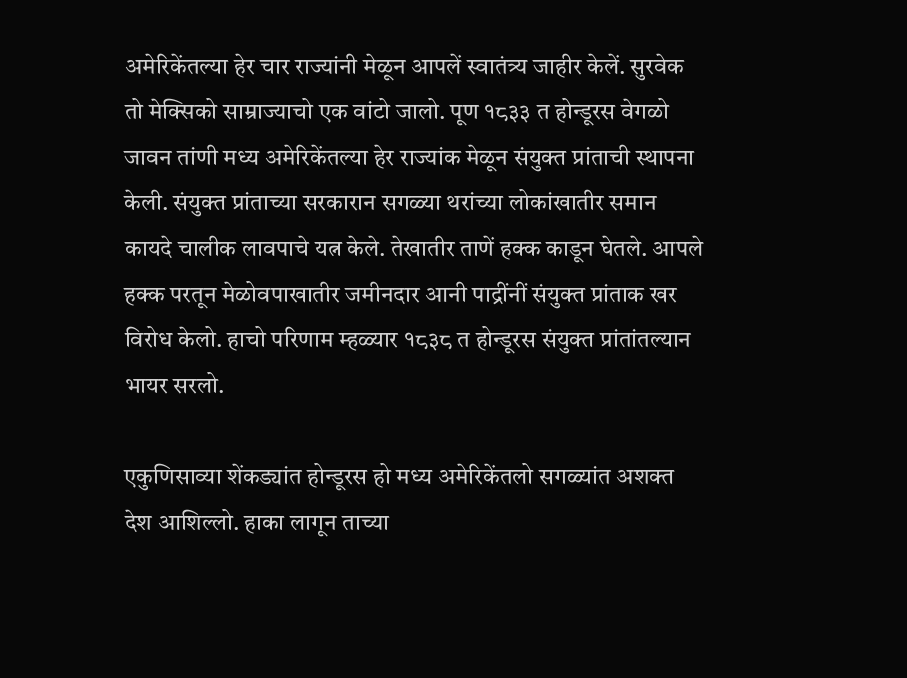अमेरिकेंतल्या हेर चार राज्यांनी मेळून आपलें स्वातंत्र्य जाहीर केलें. सुरवेक तो मेक्सिको साम्राज्याचो एक वांटो जालो. पूण १८३३ त होन्डूरस वेगळो जावन तांणी मध्य अमेरिकेंतल्या हेर राज्यांक मेळून संयुक्त प्रांताची स्थापना केली. संयुक्त प्रांताच्या सरकारान सगळ्या थरांच्या लोकांखातीर समान कायदे चालीक लावपाचे यत्न केले. तेखातीर ताणें हक्क काडून घेतले. आपले हक्क परतून मेळोवपाखातीर जमीनदार आनी पाद्रींनीं संयुक्त प्रांताक खर विरोध केलो. हाचो परिणाम म्हळ्यार १८३८ त होन्डूरस संयुक्त प्रांतांतल्यान भायर सरलो.

एकुणिसाव्या शेंकड्यांत होन्डूरस हो मध्य अमेरिकेंतलो सगळ्यांत अशक्त देश आशिल्लो. हाका लागून ताच्या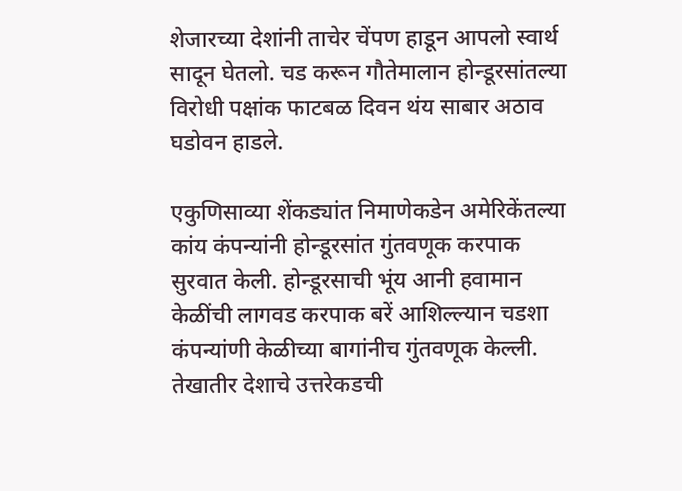शेजारच्या देशांनी ताचेर चेंपण हाडून आपलो स्वार्थ सादून घेतलो. चड करून गौतेमालान होन्डूरसांतल्या विरोधी पक्षांक फाटबळ दिवन थंय साबार अठाव घडोवन हाडले.

एकुणिसाव्या शेंकड्यांत निमाणेकडेन अमेरिकेंतल्या कांय कंपन्यांनी होन्डूरसांत गुंतवणूक करपाक सुरवात केली. होन्डूरसाची भूंय आनी हवामान केळींची लागवड करपाक बरें आशिल्ल्यान चडशा कंपन्यांणी केळीच्या बागांनीच गुंतवणूक केल्ली. तेखातीर देशाचे उत्तरेकडची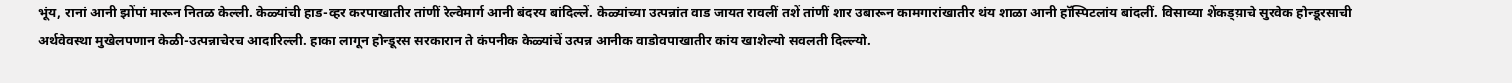भूंय, रानां आनी झोंपां मारून नितळ केल्ली. केळ्यांची हाड-व्हर करपाखातीर तांणीं रेल्वेमार्ग आनी बंदरय बांदिल्लें. केळ्यांच्या उत्पन्नांत वाड जायत रावलीं तशें तांणीं शार उबारून कामगारांखातीर थंय शाळा आनी हॉस्पिटलांय बांदलीं. विसाव्या शेंकड्य़ाचे सुरवेक होन्डूरसाची अर्थवेवस्था मुखेलपणान केळी-उत्पन्नाचेरच आदारिल्ली. हाका लागून होन्डूरस सरकारान ते कंपनीक केळ्यांचें उत्पन्न आनीक वाडोवपाखातीर कांय खाशेल्यो सवलती दिल्ल्यो.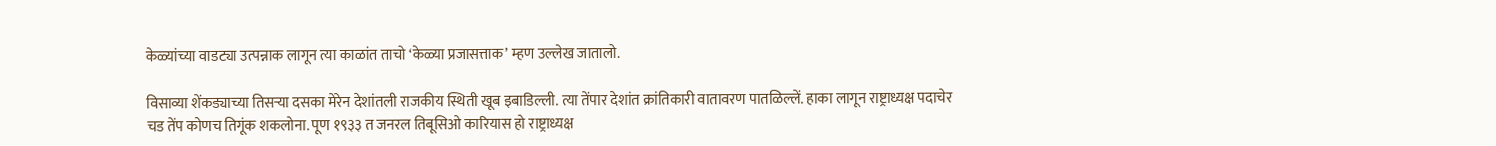केळ्यांच्या वाडट्या उत्पन्नाक लागून त्या काळांत ताचो ‘केळ्या प्रजासत्ताक’ म्हण उल्लेख जातालो.

विसाव्या शेंकड्याच्या तिसर्‍या दसका मेरेन देशांतली राजकीय स्थिती खूब इबाडिल्ली. त्या तेंपार देशांत क्रांतिकारी वातावरण पातळिल्लें. हाका लागून राष्ट्राध्यक्ष पदाचेर चड तेंप कोणच तिगूंक शकलोना. पूण १९३३ त जनरल तिबूसिओ कारियास हो राष्ट्राध्यक्ष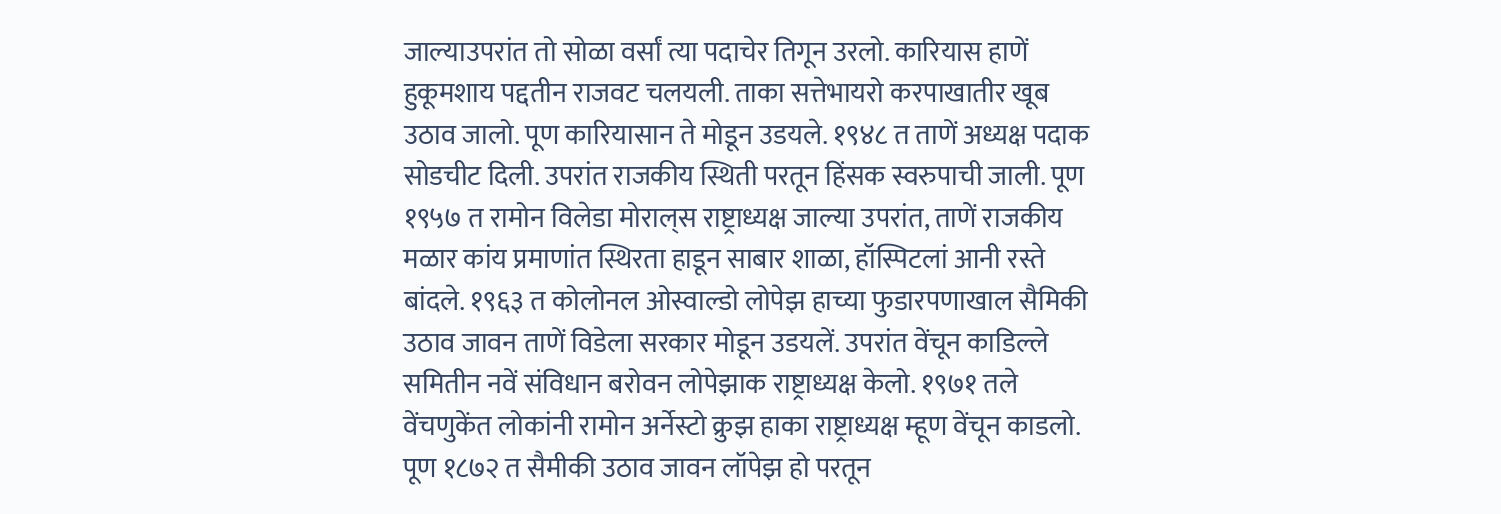जाल्याउपरांत तो सोळा वर्सां त्या पदाचेर तिगून उरलो. कारियास हाणें हुकूमशाय पद्दतीन राजवट चलयली. ताका सत्तेभायरो करपाखातीर खूब उठाव जालो. पूण कारियासान ते मोडून उडयले. १९४८ त ताणें अध्यक्ष पदाक सोडचीट दिली. उपरांत राजकीय स्थिती परतून हिंसक स्वरुपाची जाली. पूण १९५७ त रामोन विलेडा मोराल्‌स राष्ट्राध्यक्ष जाल्या उपरांत, ताणें राजकीय मळार कांय प्रमाणांत स्थिरता हाडून साबार शाळा, हॉस्पिटलां आनी रस्ते बांदले. १९६३ त कोलोनल ओस्वाल्डो लोपेझ हाच्या फुडारपणाखाल सैमिकी उठाव जावन ताणें विडेला सरकार मोडून उडयलें. उपरांत वेंचून काडिल्ले समितीन नवें संविधान बरोवन लोपेझाक राष्ट्राध्यक्ष केलो. १९७१ तले वेंचणुकेंत लोकांनी रामोन अर्नेस्टो क्रुझ हाका राष्ट्राध्यक्ष म्हूण वेंचून काडलो. पूण १८७२ त सैमीकी उठाव जावन लॉपेझ हो परतून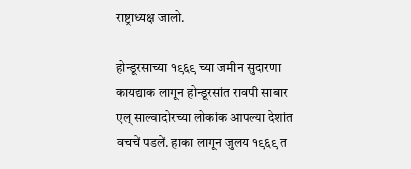राष्ट्राध्यक्ष जालो.

होन्डूरसाच्या १९६९ च्या जमीन सुदारणा कायद्याक लागून होन्डूरसांत रावपी साबार एल्‌ साल्वादोरच्या लोकांक आपल्या देशांत वचचें पडलें. हाका लागून जुलय १९६९ त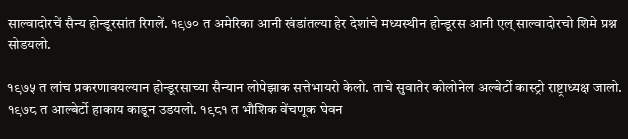साल्वादोरचें सैन्य होन्डूरसांत रिगलें. १९७० त अमेरिका आनी खंडांतल्या हेर देशांचे मध्यस्थीन होन्डूरस आनी एल्‌ साल्वादोरचो शिमे प्रश्न सोडयलो.

१९७५ त लांच प्रकरणावयल्यान होन्डूरसाच्या सैन्यान लोपेझाक सत्तेभायरो केलो. ताचे सुवातेर कोलोनेल अल्बेर्टो कास्ट्रो राष्ट्राध्यक्ष जालो. १९७८ त आल्बेर्टो हाकाय काडून उडयलो. १९८१ त भौशिक वेंचणूक घेवन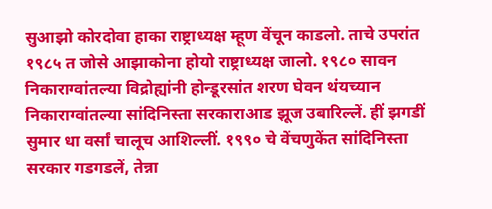सुआझो कोरदोवा हाका राष्ट्राध्यक्ष म्हूण वेंचून काडलो. ताचे उपरांत १९८५ त जोसे आझाकोना होयो राष्ट्राध्यक्ष जालो. १९८० सावन निकाराग्वांतल्या विद्रोह्यांनी होन्डूरसांत शरण घेवन थंयच्यान निकाराग्वांतल्या सांदिनिस्ता सरकाराआड झूज उबारिल्लें. हीं झगडीं सुमार धा वर्सां चालूच आशिल्लीं. १९९० चे वेंचणुकेंत सांदिनिस्ता सरकार गडगडलें, तेन्ना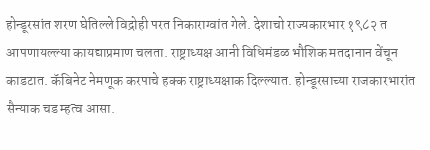होन्डूरसांत शरण घेतिल्ले विद्रोही परत निकाराग्वांत गेले. देशाचो राज्यकारभार १९८२ त आपणायल्ल्या कायद्याप्रमाण चलता. राष्ट्राध्यक्ष आनी विधिमंडळ भौशिक मतदानान वेंचून काडटात. कॅबिनेट नेमणूक करपाचे हक्क राष्ट्राध्यक्षाक दिल्ल्यात. होन्डूरसाच्या राजकारभारांत सैन्याक चड म्हत्व आसा.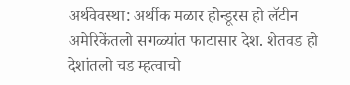अर्थवेवस्था: अर्थीक मळार होन्डूरस हो लॅटीन अमेरिकेंतलो सगळ्यांत फाटासार देश. शेतवड हो देशांतलो चड म्हत्वाचो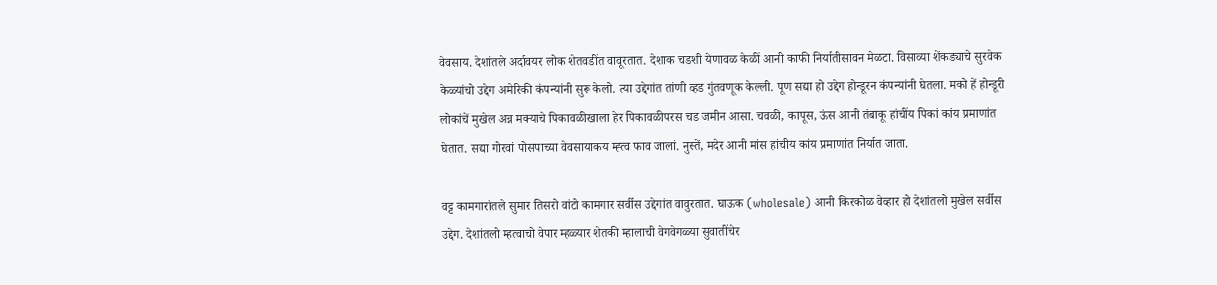वेवसाय. देशांतले अर्दावयर लोक शेतवडींत वावूरतात. देशाक चडशी येणावळ केळीं आनी काफी निर्यातीसावन मेळटा. विसाव्या शेंकड्याचे सुरवेक केळ्यांचो उद्देग अमेरिकी कंपन्यांनी सुरू केलो. त्या उद्देगांत तांणी व्हड गुंतवणूक केल्ली. पूण सद्या हो उद्देग होन्डूरन कंपन्यांनी घेतला. मको हें होन्डूरी लोकांचें मुखेल अन्न मक्याचे पिकावळीखाला हेर पिकावळीपरस चड जमीन आसा. चवळी, कापूस, ऊंस आनी तंबाकू हांचींय पिकां कांय प्रमाणांत घेतात. सद्या गोरवां पोसपाच्या वेवसायाकय म्ह्त्व फाव जालां. नुस्तें, मदेर आनी मांस हांचीय कांय प्रमाणांत निर्यात जाता.

वट्ट कामगारांतले सुमार तिसरो वांटो कामगार सर्वीस उद्देगांत वावुरतात. घाऊक (wholesale) आनी किरकोळ वेव्हार हो देशांतलो मुखेल सर्वीस उद्देग. देशांतलो म्हत्वाचो वेपार म्हळ्यार शेतकी म्हालाची वेगवेगळ्या सुवातींचेर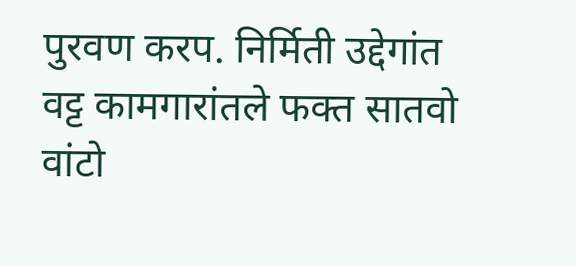पुरवण करप. निर्मिती उद्देगांत वट्ट कामगारांतले फक्त सातवो वांटो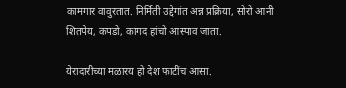कामगार वावुरतात. निर्मिती उद्देगांत अन्न प्रक्रिया, सोरो आनी शितपेय, कपडो, कागद हांचो आस्पाव जाता.

येरादारीच्या मळारय हो देश फाटींच आसा.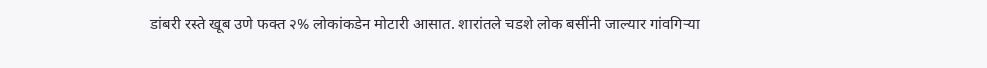डांबरी रस्ते खूब उणे फक्त २% लोकांकडेन मोटारी आसात. शारांतले चडशे लोक बसींनी जाल्यार गांवगिर्‍या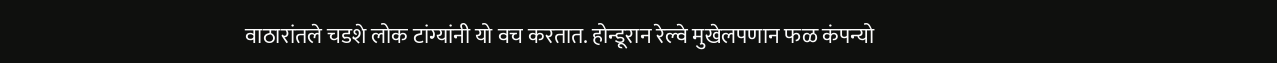वाठारांतले चडशे लोक टांग्यांनी यो वच करतात. होन्डूरान रेल्वे मुखेलपणान फळ कंपन्यो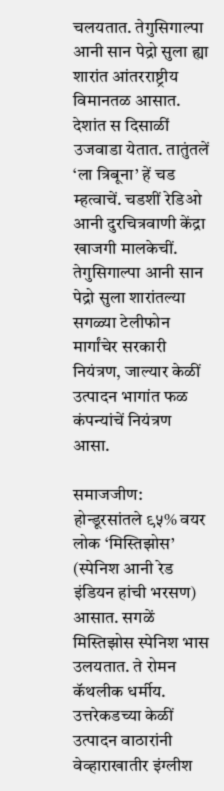चलयतात. तेगुसिगाल्पा आनी सान पेद्रो सुला ह्या शारांत आंतरराष्ट्रीय विमानतळ आसात. देशांत स दिसाळीं उजवाडा येतात. तातुंतलें ‘ला त्रिबूना’ हें चड म्हत्वाचें. चडशीं रेडिओ आनी दुरचित्रवाणी केंद्रा खाजगी मालकेचीं. तेगुसिगाल्पा आनी सान पेद्रो सुला शारांतल्या सगळ्या टेलीफोन मार्गांचेर सरकारी नियंत्रण, जाल्यार केळीं उत्पादन भागांत फळ कंपन्यांचें नियंत्रण आसा.

समाजजीण: होन्डूरसांतले ९५% वयर लोक ‘मिस्तिझोस’ (स्पेनिश आनी रेड इंडियन हांची भरसण) आसात. सगळें मिस्तिझोस स्पेनिश भास उलयतात. ते रोमन कॅथलीक धर्मीय. उत्तरेकडच्या केळीं उत्पादन वाठारांनी वेव्हाराखातीर इंग्लीश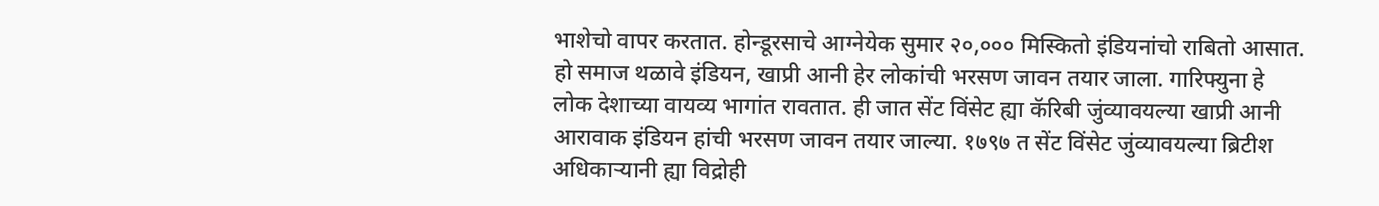भाशेचो वापर करतात. होन्डूरसाचे आग्नेयेक सुमार २०,००० मिस्कितो इंडियनांचो राबितो आसात. हो समाज थळावे इंडियन, खाप्री आनी हेर लोकांची भरसण जावन तयार जाला. गारिफ्युना हे लोक देशाच्या वायव्य भागांत रावतात. ही जात सेंट विंसेट ह्या कॅरिबी जुंव्यावयल्या खाप्री आनी आरावाक इंडियन हांची भरसण जावन तयार जाल्या. १७९७ त सेंट विंसेट जुंव्यावयल्या ब्रिटीश अधिकार्‍यानी ह्या विद्रोही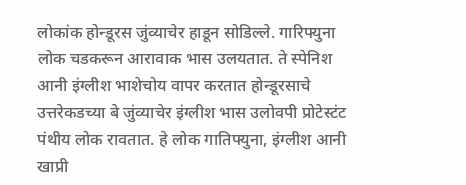लोकांक होन्डूरस जुंव्याचेर हाडून सोडिल्ले. गारिफ्युना लोक चडकरून आरावाक भास उलयतात. ते स्पेनिश आनी इंग्लीश भाशेचोय वापर करतात होन्डूरसाचे उत्तरेकडच्या बे जुंव्याचेर इंग्लीश भास उलोवपी प्रोटेस्टंट पंथीय लोक रावतात. हे लोक गातिफ्युना, इंग्लीश आनी खाप्री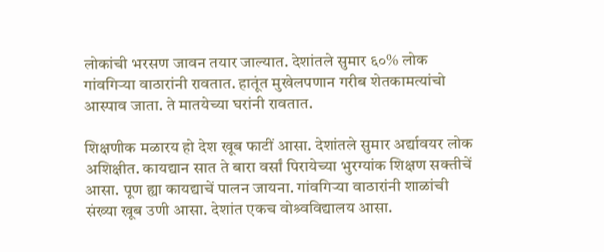लोकांची भरसण जावन तयार जाल्यात. देशांतले सुमार ६०% लोक गांवगिर्‍या वाठारांनी रावतात. हातूंत मुखेलपणान गरीब शेतकामत्यांचो आस्पाव जाता. ते मातयेच्या घरांनी रावतात.

शिक्षणीक मळारय हो देश खूब फाटीं आसा. देशांतले सुमार अर्द्यावयर लोक अशिक्षीत. कायद्यान सात ते बारा वर्सां पिरायेच्या भुरग्यांक शिक्षण सक्तीचें आसा. पूण ह्या कायद्याचें पालन जायना. गांवगिर्‍या वाठारांनी शाळांची संख्या खूब उणी आसा. देशांत एकच वोश्र्वविद्यालय आसा.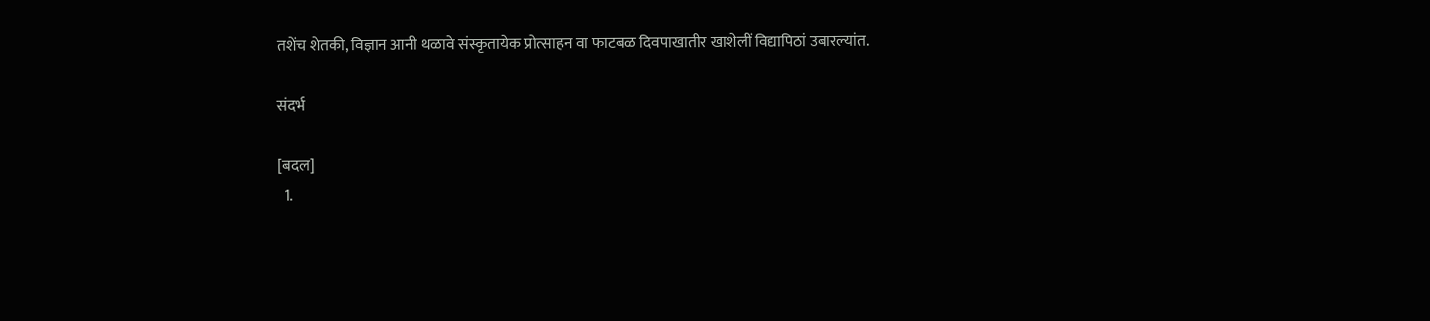तशेंच शेतकी, विज्ञान आनी थळावे संस्कृतायेक प्रोत्साहन वा फाटबळ दिवपाखातीर खाशेलीं विद्यापिठां उबारल्यांत.

संदर्भ

[बदल]
  1.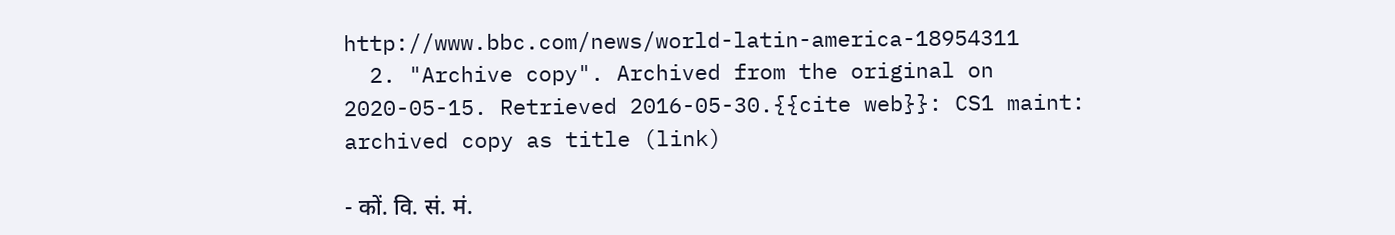http://www.bbc.com/news/world-latin-america-18954311
  2. "Archive copy". Archived from the original on 2020-05-15. Retrieved 2016-05-30.{{cite web}}: CS1 maint: archived copy as title (link)

- कों. वि. सं. मं.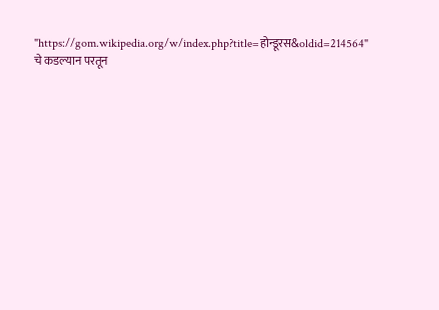"https://gom.wikipedia.org/w/index.php?title=होन्डूरस&oldid=214564" चे कडल्यान परतून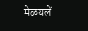मेळयलें